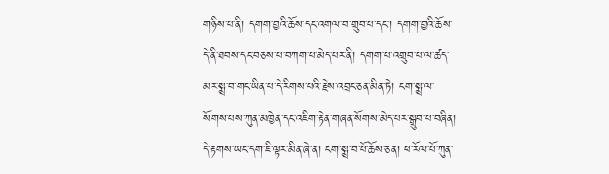གཉིས་པ་ནི། དགག་བྱའི་ཆོས་དང་འགལ་བ་གྲུབ་པ་དང་། དགག་བྱའི་ཆོས་དེ་ནི་ཐབས་དང་བཅས་པ་བཀག་པ་མེད་པར་ནི། དགག་པ་འགྲུབ་པ་ལ་ཚད་མར་སྨྲ་བ་གང་ཡིན་པ་དེ་རིགས་པའི་རྗེས་འབྲང་ཅན་མིན་ཏེ། ངག་སྨྲ་ལ་སོགས་པས་ཀུན་མཁྱེན་དང་འཇིག་རྟེན་གཞན་སོགས་མེད་པར་སྒྲུབ་པ་བཞིན། དེ་རྟགས་ཡང་དག་ཇི་ལྟར་མིན་ཞེ་ན། ངག་སྨྲ་བ་པོ་ཆོས་ཅན། ཕ་རོལ་པོ་ཀུན་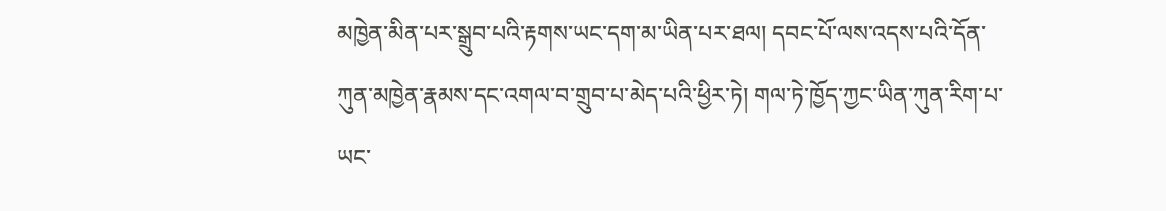མཁྱེན་མིན་པར་སྒྲུབ་པའི་རྟགས་ཡང་དག་མ་ཡིན་པར་ཐལ། དབང་པོ་ལས་འདས་པའི་དོན་ཀུན་མཁྱེན་རྣམས་དང་འགལ་བ་གྲུབ་པ་མེད་པའི་ཕྱིར་ཏེ། གལ་ཏེ་ཁྱོད་ཀྱང་ཡིན་ཀུན་རིག་པ་ཡང་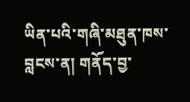ཡིན་པའི་གཞི་མཐུན་ཁས་བླངས་ན། གནོད་བྱ་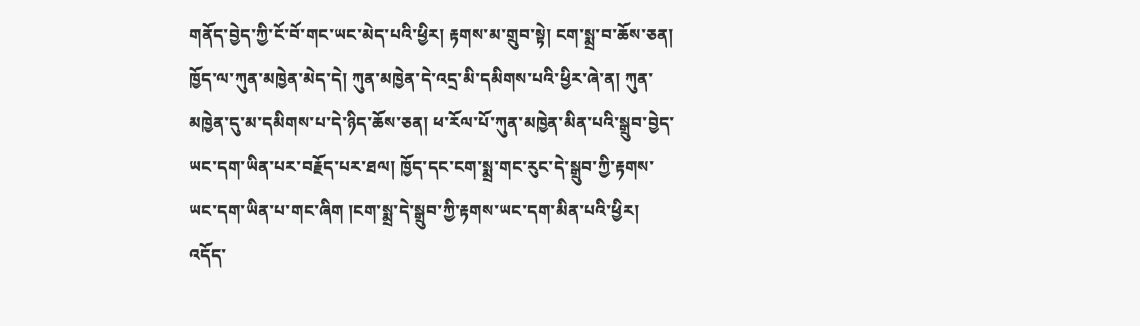གནོད་བྱེད་ཀྱི་ངོ་བོ་གང་ཡང་མེད་པའི་ཕྱིར། རྟགས་མ་གྲུབ་སྟེ། ངག་སྨྲ་བ་ཆོས་ཅན། ཁྱོད་ལ་ཀུན་མཁྱེན་མེད་དེ། ཀུན་མཁྱེན་དེ་འདྲ་མི་དམིགས་པའི་ཕྱིར་ཞེ་ན། ཀུན་མཁྱེན་དུ་མ་དམིགས་པ་དེ་ཉིད་ཆོས་ཅན། ཕ་རོལ་པོ་ཀུན་མཁྱེན་མིན་པའི་སྒྲུབ་བྱེད་ཡང་དག་ཡིན་པར་བརྗོད་པར་ཐལ། ཁྱོད་དང་ངག་སྨྲ་གང་རུང་དེ་སྒྲུབ་ཀྱི་རྟགས་ཡང་དག་ཡིན་པ་གང་ཞིག །ངག་སྨྲ་དེ་སྒྲུབ་ཀྱི་རྟགས་ཡང་དག་མིན་པའི་ཕྱིར། འདོད་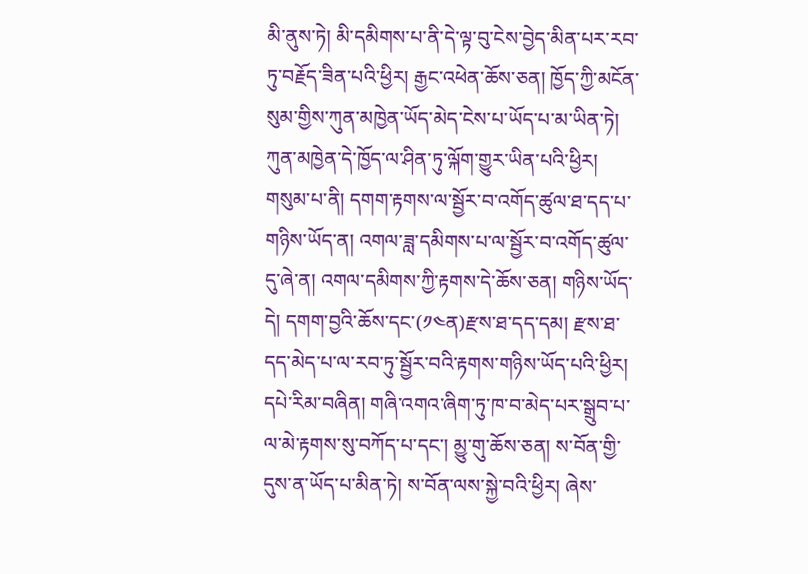མི་ནུས་ཏེ། མི་དམིགས་པ་ནི་དེ་ལྟ་བུ་ངེས་བྱེད་མིན་པར་རབ་ཏུ་བརྗོད་ཟིན་པའི་ཕྱིར། རྒྱང་འཕེན་ཆོས་ཅན། ཁྱོད་ཀྱི་མངོན་སུམ་གྱིས་ཀུན་མཁྱེན་ཡོད་མེད་ངེས་པ་ཡོད་པ་མ་ཡིན་ཏེ། ཀུན་མཁྱེན་དེ་ཁྱོད་ལ་ཤིན་ཏུ་ལྐོག་གྱུར་ཡིན་པའི་ཕྱིར།
གསུམ་པ་ནི། དགག་རྟགས་ལ་སྦྱོར་བ་འགོད་ཚུལ་ཐ་དད་པ་གཉིས་ཡོད་ན། འགལ་ཟླ་དམིགས་པ་ལ་སྦྱོར་བ་འགོད་ཚུལ་དུ་ཞེ་ན། འགལ་དམིགས་ཀྱི་རྟགས་དེ་ཆོས་ཅན། གཉིས་ཡོད་དེ། དགག་བྱའི་ཆོས་དང་(༡༤ན)རྫས་ཐ་དད་དམ། རྫས་ཐ་དད་མེད་པ་ལ་རབ་ཏུ་སྦྱོར་བའི་རྟགས་གཉིས་ཡོད་པའི་ཕྱིར། དཔེ་རིམ་བཞིན། གཞི་འགའ་ཞིག་ཏུ་ཁ་བ་མེད་པར་སྒྲུབ་པ་ལ་མེ་རྟགས་སུ་བཀོད་པ་དང་། མྱུ་གུ་ཆོས་ཅན། ས་བོན་གྱི་དུས་ན་ཡོད་པ་མིན་ཏེ། ས་བོན་ལས་སྐྱེ་བའི་ཕྱིར། ཞེས་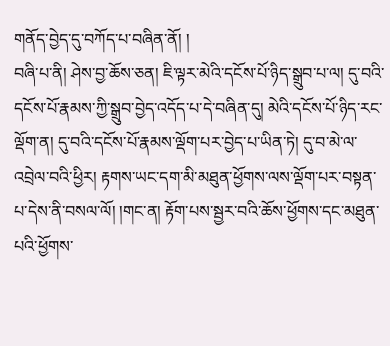གནོད་བྱེད་དུ་བཀོད་པ་བཞིན་ནོ། །
བཞི་པ་ནི། ཤེས་བྱ་ཆོས་ཅན། ཇི་ལྟར་མེའི་དངོས་པོ་ཉིད་སྒྲུབ་པ་ལ། དུ་བའི་དངོས་པོ་རྣམས་ཀྱི་སྒྲུབ་བྱེད་འདོད་པ་དེ་བཞིན་དུ། མེའི་དངོས་པོ་ཉིད་རང་ལྡོག་ན། དུ་བའི་དངོས་པོ་རྣམས་ལྡོག་པར་བྱེད་པ་ཡིན་ཏེ། དུ་བ་མེ་ལ་འབྲེལ་བའི་ཕྱིར། རྟགས་ཡང་དག་མི་མཐུན་ཕྱོགས་ལས་ལྡོག་པར་བསྟན་པ་དེས་ནི་བསལ་ལོ། །གང་ན། རྟོག་པས་སྦྱར་བའི་ཆོས་ཕྱོགས་དང་མཐུན་པའི་ཕྱོགས་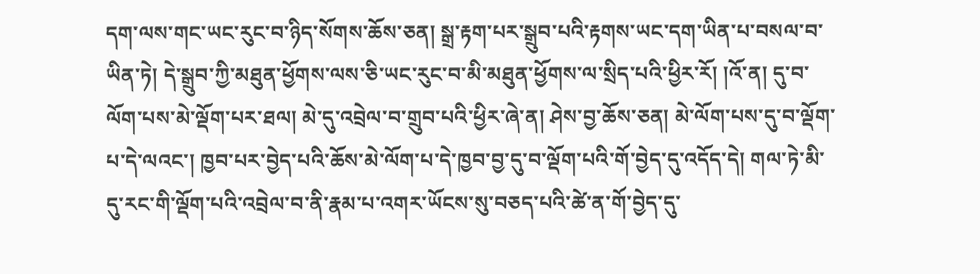དག་ལས་གང་ཡང་རུང་བ་ཉིད་སོགས་ཆོས་ཅན། སྒྲ་རྟག་པར་སྒྲུབ་པའི་རྟགས་ཡང་དག་ཡིན་པ་བསལ་བ་ཡིན་ཏེ། དེ་སྒྲུབ་ཀྱི་མཐུན་ཕྱོགས་ལས་ཅི་ཡང་རུང་བ་མི་མཐུན་ཕྱོགས་ལ་སྲིད་པའི་ཕྱིར་རོ། །འོ་ན། དུ་བ་ལོག་པས་མེ་ལྡོག་པར་ཐལ། མེ་དུ་འབྲེལ་བ་གྲུབ་པའི་ཕྱིར་ཞེ་ན། ཤེས་བྱ་ཆོས་ཅན། མེ་ལོག་པས་དུ་བ་ལྡོག་པ་དེ་ལའང་། ཁྱབ་པར་བྱེད་པའི་ཆོས་མེ་ལོག་པ་དེ་ཁྱབ་བྱ་དུ་བ་ལྡོག་པའི་གོ་བྱེད་དུ་འདོད་དེ། གལ་ཏེ་མི་དུ་རང་གི་ལྡོག་པའི་འབྲེལ་བ་ནི་རྣམ་པ་འགར་ཡོངས་སུ་བཅད་པའི་ཚེ་ན་གོ་བྱེད་དུ་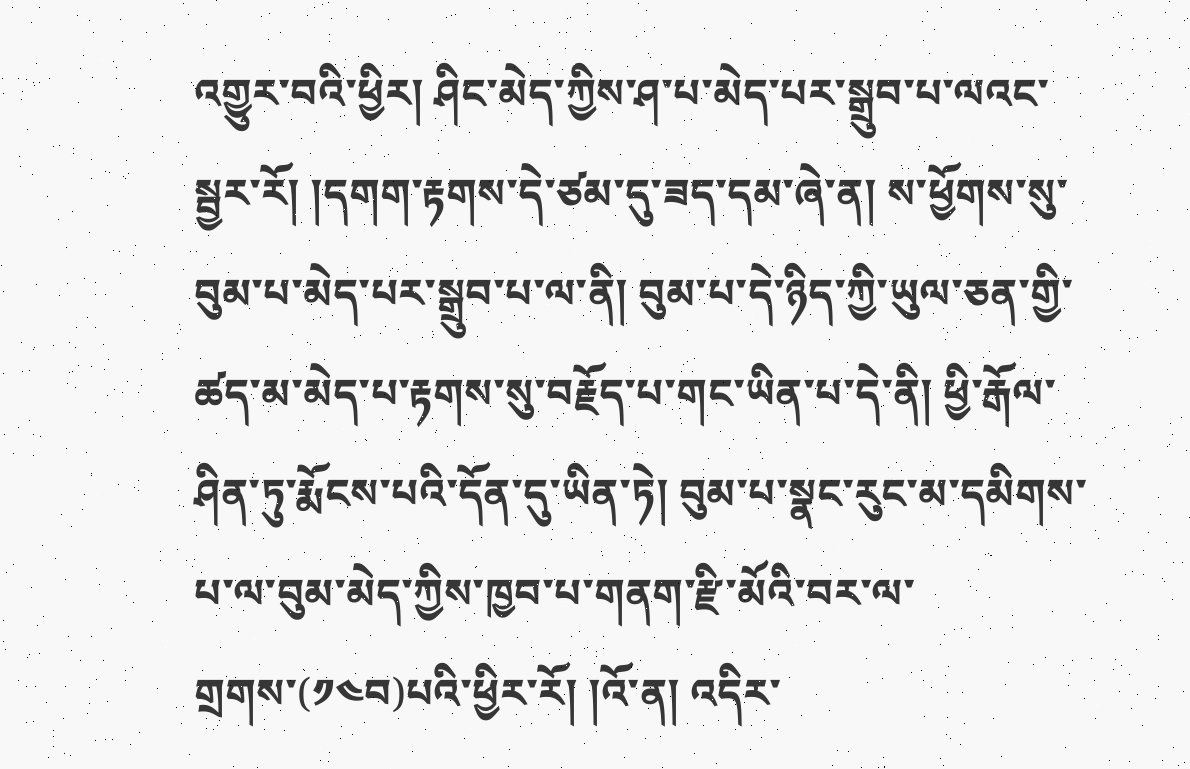འགྱུར་བའི་ཕྱིར། ཤིང་མེད་ཀྱིས་ཤ་པ་མེད་པར་སྒྲུབ་པ་ལའང་སྦྱར་རོ། །དགག་རྟགས་དེ་ཙམ་དུ་ཟད་དམ་ཞེ་ན། ས་ཕྱོགས་སུ་བུམ་པ་མེད་པར་སྒྲུབ་པ་ལ་ནི། བུམ་པ་དེ་ཉིད་ཀྱི་ཡུལ་ཅན་གྱི་ཚད་མ་མེད་པ་རྟགས་སུ་བརྗོད་པ་གང་ཡིན་པ་དེ་ནི། ཕྱི་རྒོལ་ཤིན་ཏུ་རྨོངས་པའི་དོན་དུ་ཡིན་ཏེ། བུམ་པ་སྣང་རུང་མ་དམིགས་པ་ལ་བུམ་མེད་ཀྱིས་ཁྱབ་པ་གནག་རྫི་མོའི་བར་ལ་གྲགས་(༡༤བ)པའི་ཕྱིར་རོ། །འོ་ན། འདིར་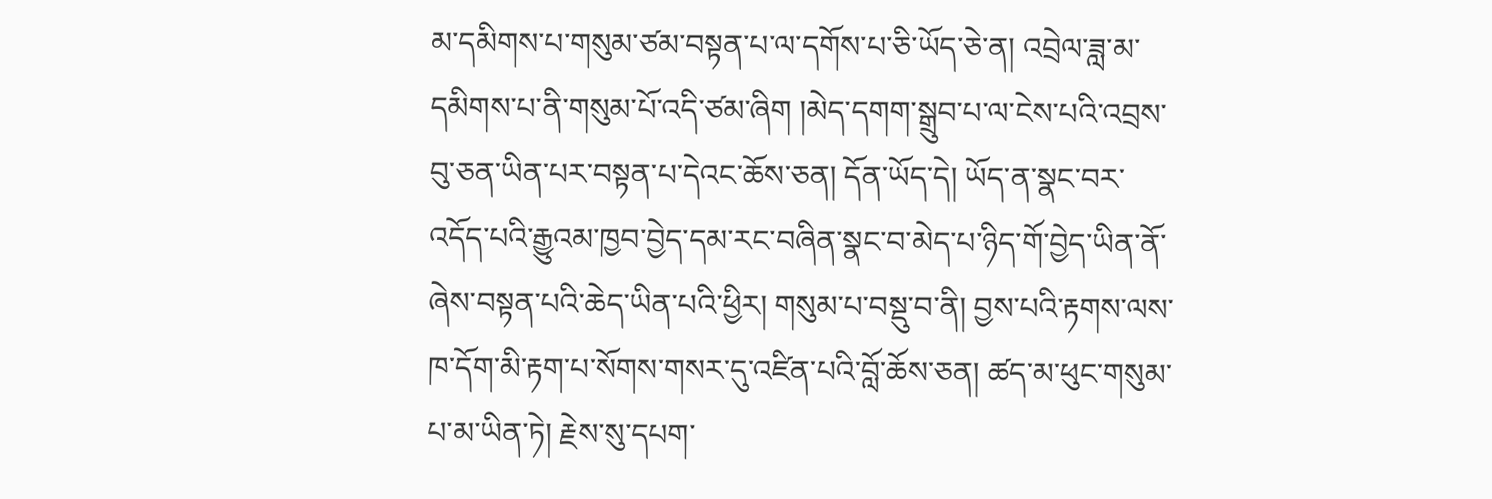མ་དམིགས་པ་གསུམ་ཙམ་བསྟན་པ་ལ་དགོས་པ་ཅི་ཡོད་ཅེ་ན། འབྲེལ་ཟླ་མ་དམིགས་པ་ནི་གསུམ་པོ་འདི་ཙམ་ཞིག །མེད་དགག་སྒྲུབ་པ་ལ་ངེས་པའི་འབྲས་བུ་ཅན་ཡིན་པར་བསྟན་པ་དེའང་ཆོས་ཅན། དོན་ཡོད་དེ། ཡོད་ན་སྣང་བར་འདོད་པའི་རྒྱུའམ་ཁྱབ་བྱེད་དམ་རང་བཞིན་སྣང་བ་མེད་པ་ཉིད་གོ་བྱེད་ཡིན་ནོ་ཞེས་བསྟན་པའི་ཆེད་ཡིན་པའི་ཕྱིར། གསུམ་པ་བསྡུ་བ་ནི། བྱས་པའི་རྟགས་ལས་ཁ་དོག་མི་རྟག་པ་སོགས་གསར་དུ་འཛིན་པའི་བློ་ཆོས་ཅན། ཚད་མ་ཕུང་གསུམ་པ་མ་ཡིན་ཏེ། རྗེས་སུ་དཔག་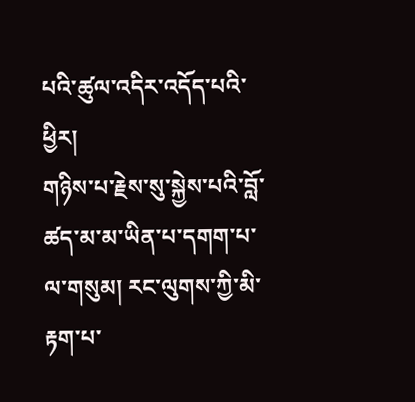པའི་ཚུལ་འདིར་འདོད་པའི་ཕྱིར།
གཉིས་པ་རྗེས་སུ་སྐྱེས་པའི་བློ་ཚད་མ་མ་ཡིན་པ་དགག་པ་ལ་གསུམ། རང་ལུགས་ཀྱི་མི་རྟག་པ་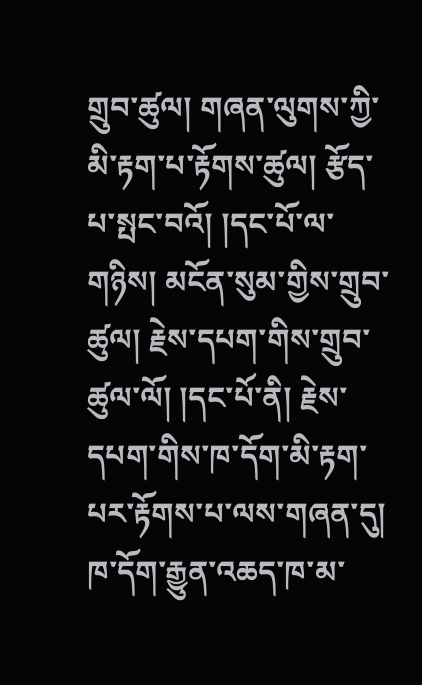གྲུབ་ཚུལ། གཞན་ལུགས་ཀྱི་མི་རྟག་པ་རྟོགས་ཚུལ། རྩོད་པ་སྤང་བའོ། །དང་པོ་ལ་གཉིས། མངོན་སུམ་གྱིས་གྲུབ་ཚུལ། རྗེས་དཔག་གིས་གྲུབ་ཚུལ་ལོ། །དང་པོ་ནི། རྗེས་དཔག་གིས་ཁ་དོག་མི་རྟག་པར་རྟོགས་པ་ལས་གཞན་དུ། ཁ་དོག་རྒྱུན་འཆད་ཁ་མ་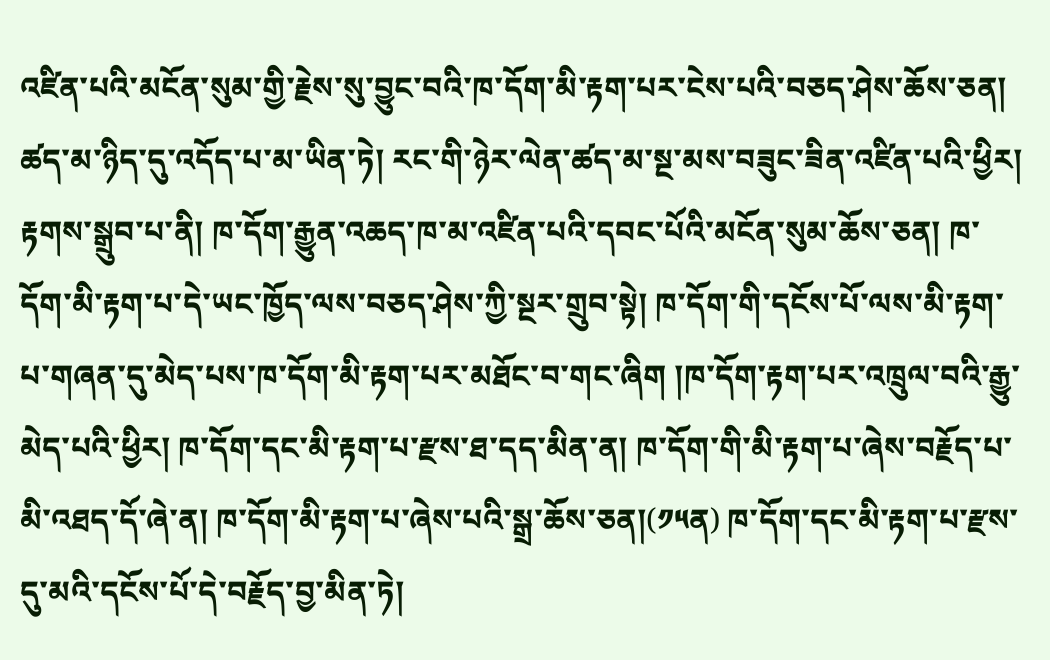འཛིན་པའི་མངོན་སུམ་གྱི་རྗེས་སུ་བྱུང་བའི་ཁ་དོག་མི་རྟག་པར་ངེས་པའི་བཅད་ཤེས་ཆོས་ཅན། ཚད་མ་ཉིད་དུ་འདོད་པ་མ་ཡིན་ཏེ། རང་གི་ཉེར་ལེན་ཚད་མ་སྔ་མས་བཟུང་ཟིན་འཛིན་པའི་ཕྱིར། རྟགས་སྒྲུབ་པ་ནི། ཁ་དོག་རྒྱུན་འཆད་ཁ་མ་འཛིན་པའི་དབང་པོའི་མངོན་སུམ་ཆོས་ཅན། ཁ་དོག་མི་རྟག་པ་དེ་ཡང་ཁྱོད་ལས་བཅད་ཤེས་ཀྱི་སྔར་གྲུབ་སྟེ། ཁ་དོག་གི་དངོས་པོ་ལས་མི་རྟག་པ་གཞན་དུ་མེད་པས་ཁ་དོག་མི་རྟག་པར་མཐོང་བ་གང་ཞིག །ཁ་དོག་རྟག་པར་འཁྲུལ་བའི་རྒྱུ་མེད་པའི་ཕྱིར། ཁ་དོག་དང་མི་རྟག་པ་རྫས་ཐ་དད་མིན་ན། ཁ་དོག་གི་མི་རྟག་པ་ཞེས་བརྗོད་པ་མི་འཐད་དོ་ཞེ་ན། ཁ་དོག་མི་རྟག་པ་ཞེས་པའི་སྒྲ་ཆོས་ཅན།(༡༥ན) ཁ་དོག་དང་མི་རྟག་པ་རྫས་དུ་མའི་དངོས་པོ་དེ་བརྗོད་བྱ་མིན་ཏེ།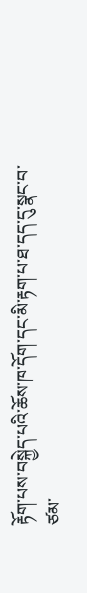རྟོག་པས་བསྐྱེད་པའི་ཆོས་ཁ་དོག་དང་མི་རྟག་པ་ཐ་དད་དུ་སྣང་བ་ཙམ་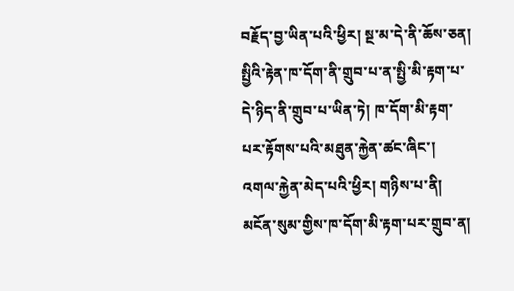བརྗོད་བྱ་ཡིན་པའི་ཕྱིར། སྔ་མ་དེ་ནི་ཆོས་ཅན། སྤྱིའི་རྟེན་ཁ་དོག་ནི་གྲུབ་པ་ན་སྤྱི་མི་རྟག་པ་དེ་ཉིད་ནི་གྲུབ་པ་ཡིན་ཏེ། ཁ་དོག་མི་རྟག་པར་རྟོགས་པའི་མཐུན་རྐྱེན་ཚང་ཞིང་། འགལ་རྐྱེན་མེད་པའི་ཕྱིར། གཉིས་པ་ནི། མངོན་སུམ་གྱིས་ཁ་དོག་མི་རྟག་པར་གྲུབ་ན།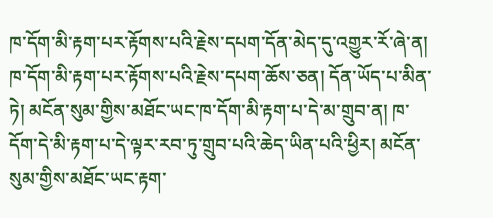ཁ་དོག་མི་རྟག་པར་རྟོགས་པའི་རྗེས་དཔག་དོན་མེད་དུ་འགྱུར་རོ་ཞེ་ན། ཁ་དོག་མི་རྟག་པར་རྟོགས་པའི་རྗེས་དཔག་ཆོས་ཅན། དོན་ཡོད་པ་མིན་ཏེ། མངོན་སུམ་གྱིས་མཐོང་ཡང་ཁ་དོག་མི་རྟག་པ་དེ་མ་གྲུབ་ན། ཁ་དོག་དེ་མི་རྟག་པ་དེ་ལྟར་རབ་ཏུ་གྲུབ་པའི་ཆེད་ཡིན་པའི་ཕྱིར། མངོན་སུམ་གྱིས་མཐོང་ཡང་རྟག་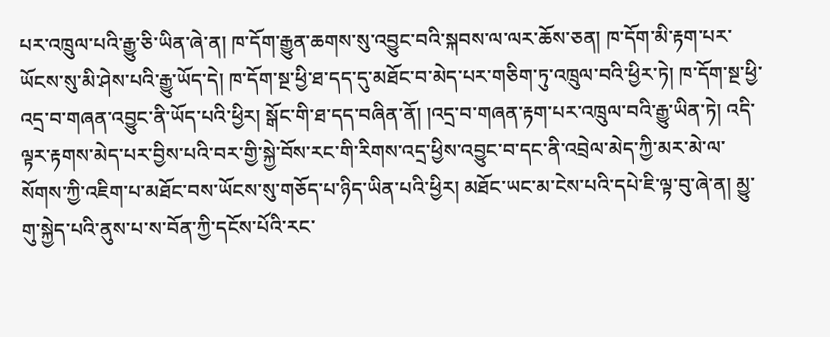པར་འཁྲུལ་པའི་རྒྱུ་ཅི་ཡིན་ཞེ་ན། ཁ་དོག་རྒྱུན་ཆགས་སུ་འབྱུང་བའི་སྐབས་ལ་ལར་ཆོས་ཅན། ཁ་དོག་མི་རྟག་པར་ཡོངས་སུ་མི་ཤེས་པའི་རྒྱུ་ཡོད་དེ། ཁ་དོག་སྔ་ཕྱི་ཐ་དད་དུ་མཐོང་བ་མེད་པར་གཅིག་ཏུ་འཁྲུལ་བའི་ཕྱིར་ཏེ། ཁ་དོག་སྔ་ཕྱི་འདྲ་བ་གཞན་འབྱུང་ནི་ཡོད་པའི་ཕྱིར། སྒོང་གི་ཐ་དད་བཞིན་ནོ། །འདྲ་བ་གཞན་རྟག་པར་འཁྲུལ་བའི་རྒྱུ་ཡིན་ཏེ། འདི་ལྟར་རྟགས་མེད་པར་བྱིས་པའི་བར་གྱི་སྐྱེ་བོས་རང་གི་རིགས་འདྲ་ཕྱིས་འབྱུང་བ་དང་ནི་འབྲེལ་མེད་ཀྱི་མར་མེ་ལ་སོགས་ཀྱི་འཇིག་པ་མཐོང་བས་ཡོངས་སུ་གཅོད་པ་ཉིད་ཡིན་པའི་ཕྱིར། མཐོང་ཡང་མ་ངེས་པའི་དཔེ་ཇི་ལྟ་བུ་ཞེ་ན། མྱུ་གུ་སྐྱེད་པའི་ནུས་པ་ས་བོན་ཀྱི་དངོས་པོའི་རང་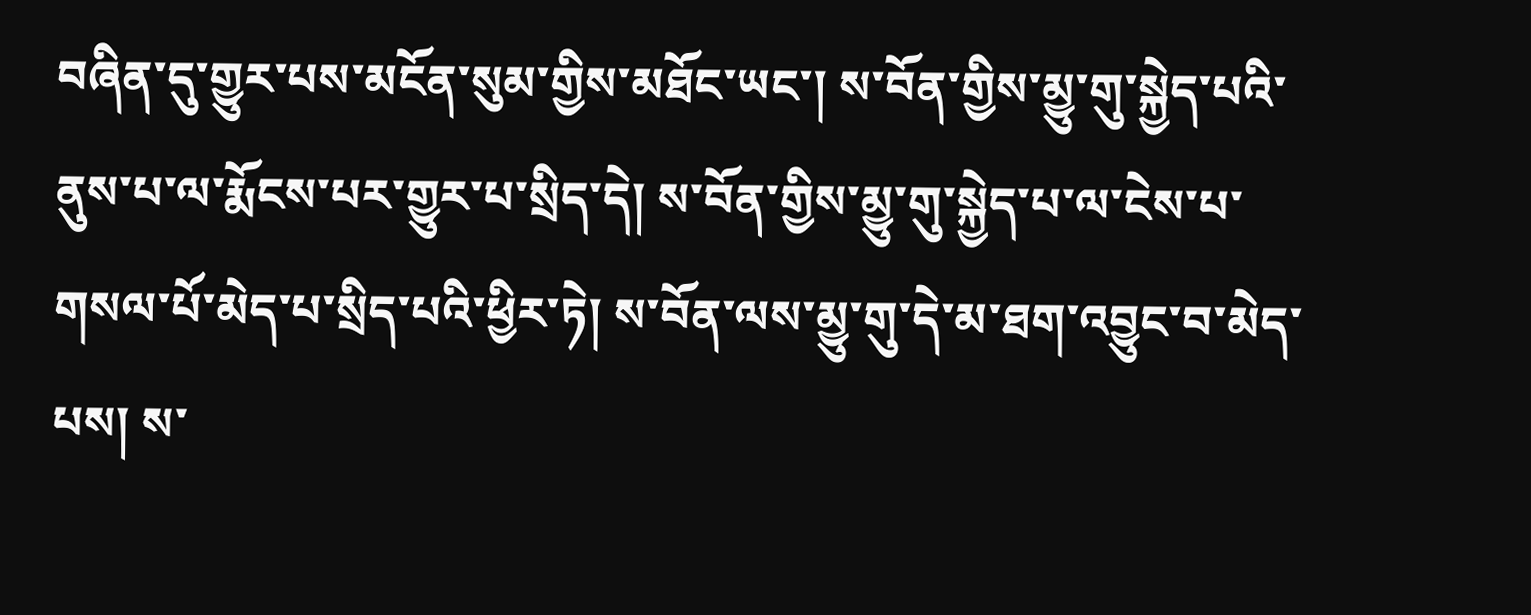བཞིན་དུ་གྱུར་པས་མངོན་སུམ་གྱིས་མཐོང་ཡང་། ས་བོན་གྱིས་མྱུ་གུ་སྐྱེད་པའི་ནུས་པ་ལ་རྨོངས་པར་གྱུར་པ་སྲིད་དེ། ས་བོན་གྱིས་མྱུ་གུ་སྐྱེད་པ་ལ་ངེས་པ་གསལ་པོ་མེད་པ་སྲིད་པའི་ཕྱིར་ཏེ། ས་བོན་ལས་མྱུ་གུ་དེ་མ་ཐག་འབྱུང་བ་མེད་པས། ས་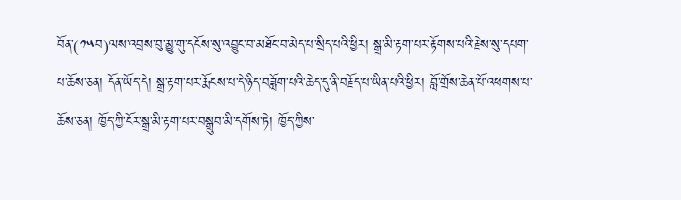བོན་(༡༥བ)ལས་འབྲས་བུ་མྱུ་གུ་དངོས་སུ་འབྱུང་བ་མཐོང་བ་མེད་པ་སྲིད་པའི་ཕྱིར། སྒྲ་མི་རྟག་པར་རྟོགས་པའི་རྗེས་སུ་དཔག་པ་ཆོས་ཅན། དོན་ཡོད་དེ། སྒྲ་རྟག་པར་རྨོངས་པ་དེ་ཉིད་བཟློག་པའི་ཆེད་དུ་ནི་བརྗོད་པ་ཡིན་པའི་ཕྱིར། བློ་གྲོས་ཆེན་པོ་འཕགས་པ་ཆོས་ཅན། ཁྱོད་ཀྱི་ངོར་སྒྲ་མི་རྟག་པར་བསྒྲུབ་མི་དགོས་ཏེ། ཁྱོད་ཀྱིས་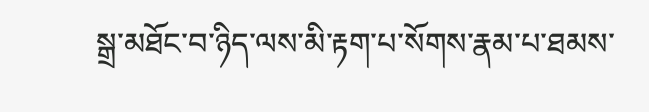སྒྲ་མཐོང་བ་ཉིད་ལས་མི་རྟག་པ་སོགས་རྣམ་པ་ཐམས་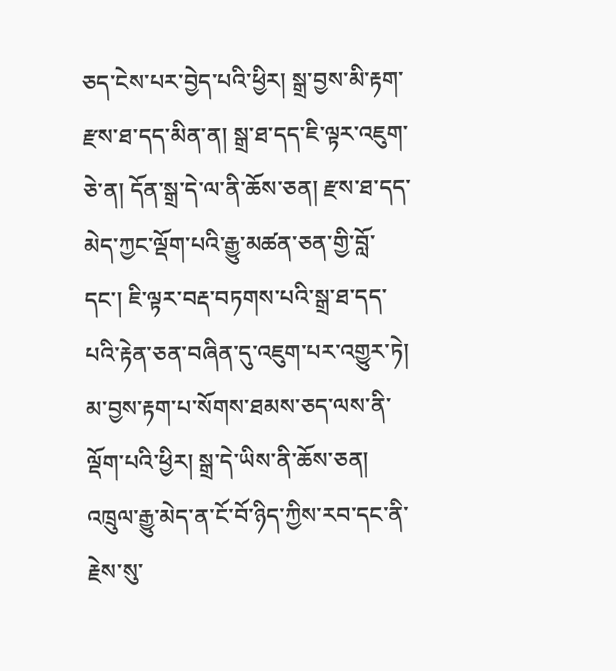ཅད་ངེས་པར་བྱེད་པའི་ཕྱིར། སྒྲ་བྱས་མི་རྟག་རྫས་ཐ་དད་མིན་ན། སྒྲ་ཐ་དད་ཇི་ལྟར་འཇུག་ཅེ་ན། དོན་སྒྲ་དེ་ལ་ནི་ཆོས་ཅན། རྫས་ཐ་དད་མེད་ཀྱང་ལྡོག་པའི་རྒྱུ་མཚན་ཅན་གྱི་བློ་དང་། ཇི་ལྟར་བརྡ་བཏགས་པའི་སྒྲ་ཐ་དད་པའི་རྟེན་ཅན་བཞིན་དུ་འཇུག་པར་འགྱུར་ཏེ། མ་བྱས་རྟག་པ་སོགས་ཐམས་ཅད་ལས་ནི་ལྡོག་པའི་ཕྱིར། སྒྲ་དེ་ཡིས་ནི་ཆོས་ཅན། འཁྲུལ་རྒྱུ་མེད་ན་ངོ་བོ་ཉིད་ཀྱིས་རབ་དང་ནི་རྗེས་སུ་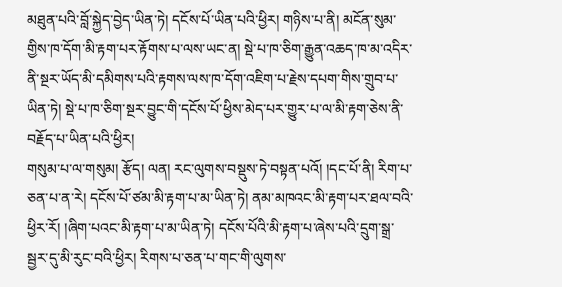མཐུན་པའི་བློ་སྐྱེད་བྱེད་ཡིན་ཏེ། དངོས་པོ་ཡིན་པའི་ཕྱིར། གཉིས་པ་ནི། མངོན་སུམ་གྱིས་ཁ་དོག་མི་རྟག་པར་རྟོགས་པ་ལས་ཡང་ན། སྡེ་པ་ཁ་ཅིག་རྒྱུན་འཆད་ཁ་མ་འདིར་ནི་སྔར་ཡོད་མི་དམིགས་པའི་རྟགས་ལས་ཁ་དོག་འཇིག་པ་རྗེས་དཔག་གིས་གྲུབ་པ་ཡིན་ཏེ། སྡེ་པ་ཁ་ཅིག་སྔར་བྱུང་གི་དངོས་པོ་ཕྱིས་མེད་པར་གྱུར་པ་ལ་མི་རྟག་ཅེས་ནི་བརྗོད་པ་ཡིན་པའི་ཕྱིར།
གསུམ་པ་ལ་གསུམ། རྩོད། ལན། རང་ལུགས་བསྡུས་ཏེ་བསྟན་པའོ། །དང་པོ་ནི། རིག་པ་ཅན་པ་ན་རེ། དངོས་པོ་ཙམ་མི་རྟག་པ་མ་ཡིན་ཏེ། ནམ་མཁའང་མི་རྟག་པར་ཐལ་བའི་ཕྱིར་རོ། །ཞིག་པའང་མི་རྟག་པ་མ་ཡིན་ཏེ། དངོས་པོའི་མི་རྟག་པ་ཞེས་པའི་དྲུག་སྒྲ་སྦྱར་དུ་མི་རུང་བའི་ཕྱིར། རིགས་པ་ཅན་པ་གང་གི་ལུགས་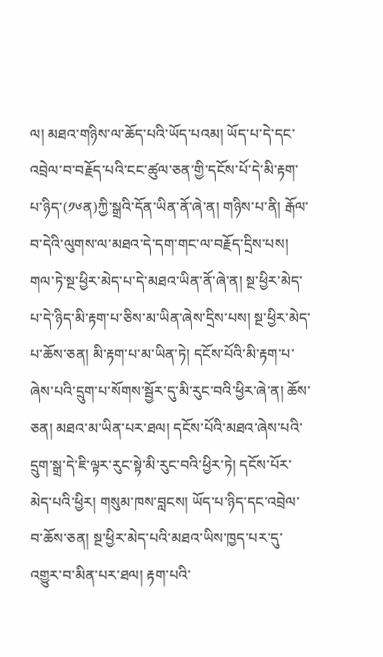ལ། མཐའ་གཉིས་ལ་ཆོད་པའི་ཡོད་པའམ། ཡོད་པ་དེ་དང་འབྲེལ་བ་བརྗོད་པའི་ངང་ཚུལ་ཅན་གྱི་དངོས་པོ་དེ་མི་རྟག་པ་ཉིད་(༡༦ན)ཀྱི་སྒྲའི་དོན་ཡིན་ནོ་ཞེ་ན། གཉིས་པ་ནི། རྒོལ་བ་དེའི་ལུགས་ལ་མཐའ་དེ་དག་གང་ལ་བརྗོད་དྲིས་པས། གལ་ཏེ་སྔ་ཕྱིར་མེད་པ་དེ་མཐའ་ཡིན་ནོ་ཞེ་ན། སྔ་ཕྱིར་མེད་པ་དེ་ཉིད་མི་རྟག་པ་ཅིས་མ་ཡིན་ཞེས་དྲིས་པས། སྔ་ཕྱིར་མེད་པ་ཆོས་ཅན། མི་རྟག་པ་མ་ཡིན་ཏེ། དངོས་པོའི་མི་རྟག་པ་ཞེས་པའི་དྲུག་པ་སོགས་སྦྱོར་དུ་མི་རུང་བའི་ཕྱིར་ཞེ་ན། ཆོས་ཅན། མཐའ་མ་ཡིན་པར་ཐལ། དངོས་པོའི་མཐའ་ཞེས་པའི་དྲུག་སྒྲ་དེ་ཇི་ལྟར་རུང་སྟེ་མི་རུང་བའི་ཕྱིར་ཏེ། དངོས་པོར་མེད་པའི་ཕྱིར། གསུམ་ཁས་བླངས། ཡོད་པ་ཉིད་དང་འབྲེལ་བ་ཆོས་ཅན། སྔ་ཕྱིར་མེད་པའི་མཐའ་ཡིས་ཁྱད་པར་དུ་འགྱུར་བ་མིན་པར་ཐལ། རྟག་པའི་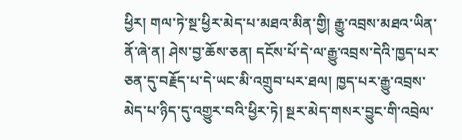ཕྱིར། གལ་ཏེ་སྔ་ཕྱིར་མེད་པ་མཐའ་མིན་གྱི། རྒྱུ་འབྲས་མཐའ་ཡིན་ནོ་ཞེ་ན། ཤེས་བྱ་ཆོས་ཅན། དངོས་པོ་དེ་ལ་རྒྱུ་འབྲས་དེའི་ཁྱད་པར་ཅན་དུ་བརྗོད་པ་དེ་ཡང་མི་འགྲུབ་པར་ཐལ། ཁྱད་པར་རྒྱུ་འབྲས་མེད་པ་ཉིད་དུ་འགྱུར་བའི་ཕྱིར་ཏེ། སྔར་མེད་གསར་བྱུང་གི་འབྲེལ་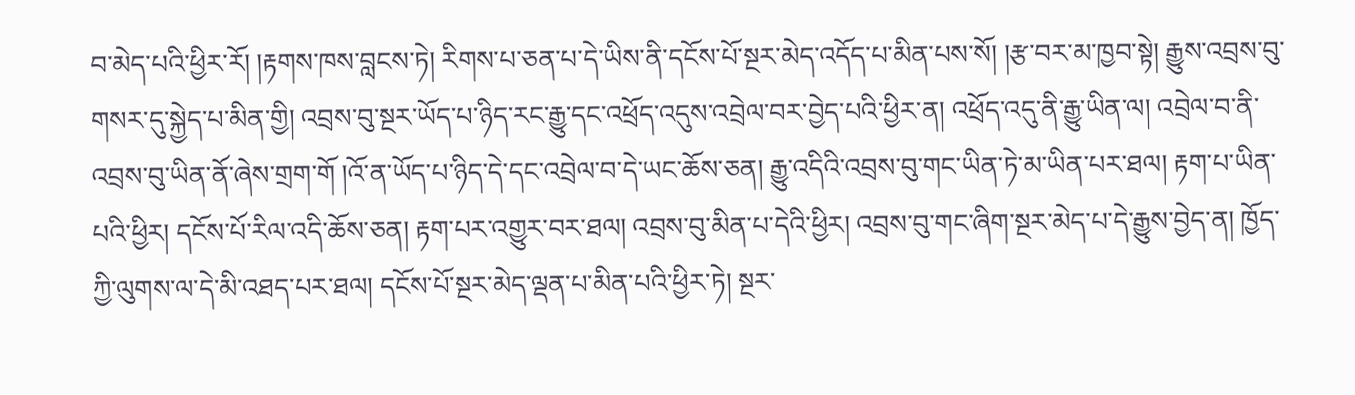བ་མེད་པའི་ཕྱིར་རོ། །རྟགས་ཁས་བླངས་ཏེ། རིགས་པ་ཅན་པ་དེ་ཡིས་ནི་དངོས་པོ་སྔར་མེད་འདོད་པ་མིན་པས་སོ། །རྩ་བར་མ་ཁྱབ་སྟེ། རྒྱུས་འབྲས་བུ་གསར་དུ་སྐྱེད་པ་མིན་གྱི། འབྲས་བུ་སྔར་ཡོད་པ་ཉིད་རང་རྒྱུ་དང་འཕྲོད་འདུས་འབྲེལ་བར་བྱེད་པའི་ཕྱིར་ན། འཕྲོད་འདུ་ནི་རྒྱུ་ཡིན་ལ། འབྲེལ་བ་ནི་འབྲས་བུ་ཡིན་ནོ་ཞེས་གྲག་གོ །འོ་ན་ཡོད་པ་ཉིད་དེ་དང་འབྲེལ་བ་དེ་ཡང་ཆོས་ཅན། རྒྱུ་འདིའི་འབྲས་བུ་གང་ཡིན་ཏེ་མ་ཡིན་པར་ཐལ། རྟག་པ་ཡིན་པའི་ཕྱིར། དངོས་པོ་རིལ་འདི་ཆོས་ཅན། རྟག་པར་འགྱུར་བར་ཐལ། འབྲས་བུ་མིན་པ་དེའི་ཕྱིར། འབྲས་བུ་གང་ཞིག་སྔར་མེད་པ་དེ་རྒྱུས་བྱེད་ན། ཁྱོད་ཀྱི་ལུགས་ལ་དེ་མི་འཐད་པར་ཐལ། དངོས་པོ་སྔར་མེད་ལྡན་པ་མིན་པའི་ཕྱིར་ཏེ། སྔར་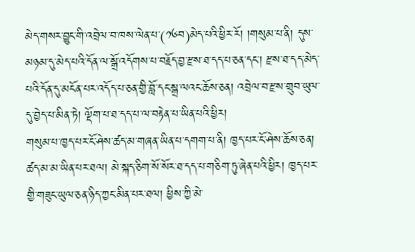མེད་གསར་བྱུང་གི་འབྲེལ་བ་ཁས་ལེན་པ་(༡༦བ)མེད་པའི་ཕྱིར་རོ། །གསུམ་པ་ནི། དུས་མཉམ་དུ་མེད་པའི་དོན་ལ་སྒྲོ་འདོགས་པ་བརྗོད་བྱ་རྫས་ཐ་དད་པ་ཅན་དང་། རྫས་ཐ་དད་མེད་པའི་དོན་དུ་མངོན་པར་འདོད་པ་ཅན་གྱི་བློ་དང་སྒྲ་ལའང་ཆོས་ཅན། འབྲེལ་བ་རྫས་གྲུབ་ཡུལ་དུ་བྱེད་པ་མིན་ཏེ། ལྡོག་པ་ཐ་དད་པ་ལ་བརྟེན་པ་ཡིན་པའི་ཕྱིར།
གསུམ་པ་ཁྱད་པར་ངོ་ཤེས་ཚད་མ་གཞན་ཡིན་པ་དགག་པ་ནི། ཁྱད་པར་ངོ་ཤེས་ཆོས་ཅན། ཚད་མ་མ་ཡིན་པར་ཐལ། མེ་སྐད་ཅིག་སོ་སོར་ཐ་དད་པ་གཅིག་ཏུ་ཞེན་པའི་ཕྱིར། ཁྱད་པར་གྱི་གཟུང་ཡུལ་ཅན་ཉིད་ཀྱང་མིན་པར་ཐལ། ཕྱིས་ཀྱི་མེ་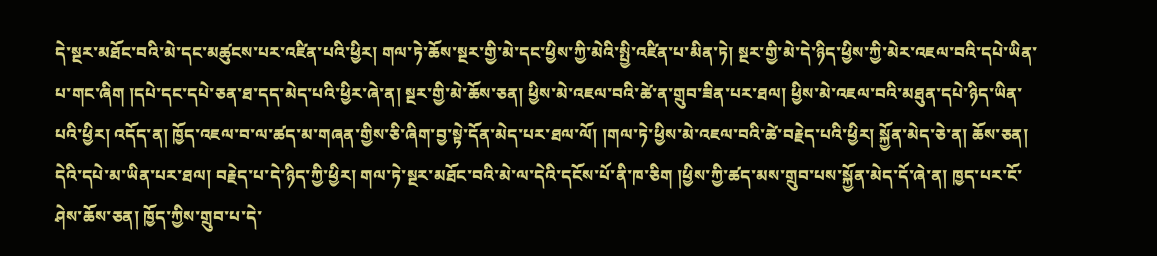དེ་སྔར་མཐོང་བའི་མེ་དང་མཚུངས་པར་འཛིན་པའི་ཕྱིར། གལ་ཏེ་ཆོས་སྔར་གྱི་མེ་དང་ཕྱིས་ཀྱི་མེའི་སྤྱི་འཛིན་པ་མིན་ཏེ། སྔར་གྱི་མེ་དེ་ཉིད་ཕྱིས་ཀྱི་མེར་འཇལ་བའི་དཔེ་ཡིན་པ་གང་ཞིག །དཔེ་དང་དཔེ་ཅན་ཐ་དད་མེད་པའི་ཕྱིར་ཞེ་ན། སྔར་གྱི་མེ་ཆོས་ཅན། ཕྱིས་མེ་འཇལ་བའི་ཚེ་ན་གྲུབ་ཟིན་པར་ཐལ། ཕྱིས་མེ་འཇལ་བའི་མཐུན་དཔེ་ཉིད་ཡིན་པའི་ཕྱིར། འདོད་ན། ཁྱོད་འཇལ་བ་ལ་ཚད་མ་གཞན་གྱིས་ཅི་ཞིག་བྱ་སྟེ་དོན་མེད་པར་ཐལ་ལོ། །གལ་ཏེ་ཕྱིས་མེ་འཇལ་བའི་ཚེ་བརྗེད་པའི་ཕྱིར། སྐྱོན་མེད་ཅེ་ན། ཆོས་ཅན། དེའི་དཔེ་མ་ཡིན་པར་ཐལ། བརྗེད་པ་དེ་ཉིད་ཀྱི་ཕྱིར། གལ་ཏེ་སྔར་མཐོང་བའི་མེ་ལ་དེའི་དངོས་པོ་ནི་ཁ་ཅིག །ཕྱིས་ཀྱི་ཚད་མས་གྲུབ་པས་སྐྱོན་མེད་དོ་ཞེ་ན། ཁྱད་པར་ངོ་ཤེས་ཆོས་ཅན། ཁྱོད་ཀྱིས་གྲུབ་པ་དེ་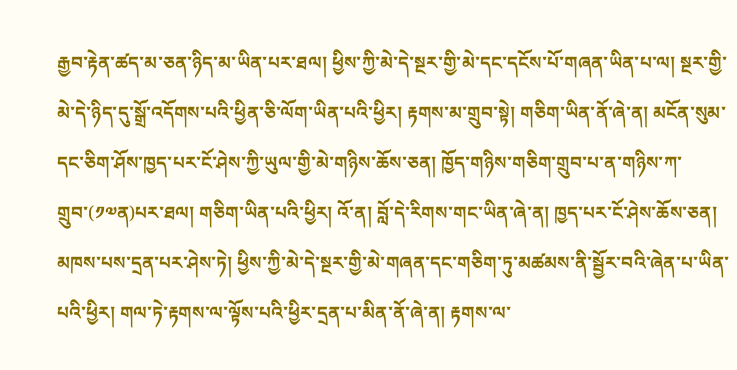རྒྱབ་རྟེན་ཚད་མ་ཅན་ཉིད་མ་ཡིན་པར་ཐལ། ཕྱིས་ཀྱི་མེ་དེ་སྔར་གྱི་མེ་དང་དངོས་པོ་གཞན་ཡིན་པ་ལ། སྔར་གྱི་མེ་དེ་ཉིད་དུ་སྒྲོ་འདོགས་པའི་ཕྱིན་ཅི་ལོག་ཡིན་པའི་ཕྱིར། རྟགས་མ་གྲུབ་སྟེ། གཅིག་ཡིན་ནོ་ཞེ་ན། མངོན་སུམ་དང་ཅིག་ཤོས་ཁྱད་པར་ངོ་ཤེས་ཀྱི་ཡུལ་གྱི་མེ་གཉིས་ཆོས་ཅན། ཁྱོད་གཉིས་གཅིག་གྲུབ་པ་ན་གཉིས་ཀ་གྲུབ་(༡༧ན)པར་ཐལ། གཅིག་ཡིན་པའི་ཕྱིར། འོ་ན། བློ་དེ་རིགས་གང་ཡིན་ཞེ་ན། ཁྱད་པར་ངོ་ཤེས་ཆོས་ཅན། མཁས་པས་དྲན་པར་ཤེས་ཏེ། ཕྱིས་ཀྱི་མེ་དེ་སྔར་གྱི་མེ་གཞན་དང་གཅིག་ཏུ་མཚམས་ནི་སྦྱོར་བའི་ཞེན་པ་ཡིན་པའི་ཕྱིར། གལ་ཏེ་རྟགས་ལ་ལྟོས་པའི་ཕྱིར་དྲན་པ་མིན་ནོ་ཞེ་ན། རྟགས་ལ་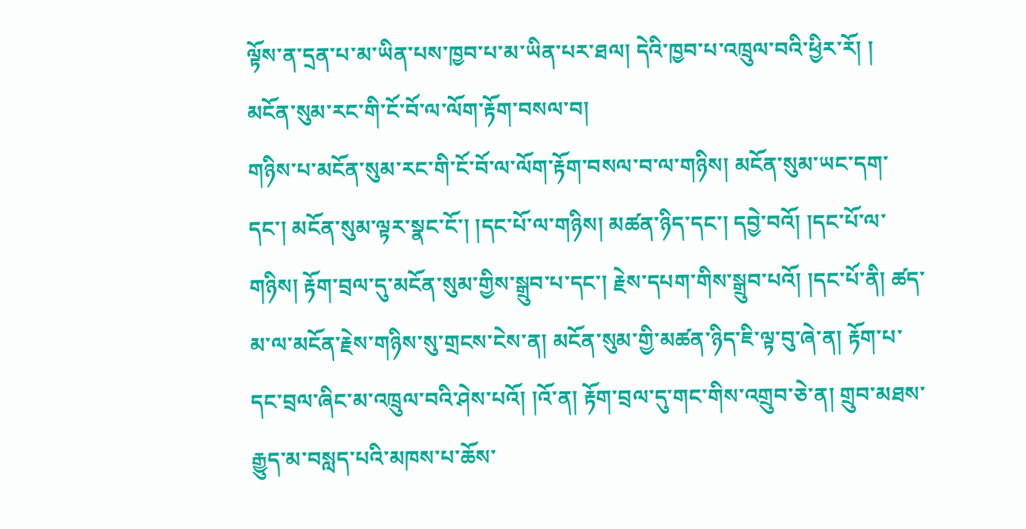ལྟོས་ན་དྲན་པ་མ་ཡིན་པས་ཁྱབ་པ་མ་ཡིན་པར་ཐལ། དེའི་ཁྱབ་པ་འཁྲུལ་བའི་ཕྱིར་རོ། །
མངོན་སུམ་རང་གི་ངོ་བོ་ལ་ལོག་རྟོག་བསལ་བ།
གཉིས་པ་མངོན་སུམ་རང་གི་ངོ་བོ་ལ་ལོག་རྟོག་བསལ་བ་ལ་གཉིས། མངོན་སུམ་ཡང་དག་དང་། མངོན་སུམ་ལྟར་སྣང་ངོ་། །དང་པོ་ལ་གཉིས། མཚན་ཉིད་དང་། དབྱེ་བའོ། །དང་པོ་ལ་གཉིས། རྟོག་བྲལ་དུ་མངོན་སུམ་གྱིས་སྒྲུབ་པ་དང་། རྗེས་དཔག་གིས་སྒྲུབ་པའོ། །དང་པོ་ནི། ཚད་མ་ལ་མངོན་རྗེས་གཉིས་སུ་གྲངས་ངེས་ན། མངོན་སུམ་གྱི་མཚན་ཉིད་ཇི་ལྟ་བུ་ཞེ་ན། རྟོག་པ་དང་བྲལ་ཞིང་མ་འཁྲུལ་བའི་ཤེས་པའོ། །འོ་ན། རྟོག་བྲལ་དུ་གང་གིས་འགྲུབ་ཅེ་ན། གྲུབ་མཐས་རྒྱུད་མ་བསླད་པའི་མཁས་པ་ཆོས་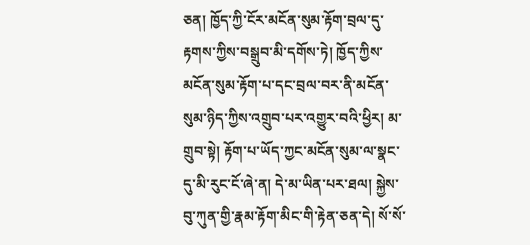ཅན། ཁྱོད་ཀྱི་ངོར་མངོན་སུམ་རྟོག་བྲལ་དུ་རྟགས་ཀྱིས་བསྒྲུབ་མི་དགོས་ཏེ། ཁྱོད་ཀྱིས་མངོན་སུམ་རྟོག་པ་དང་བྲལ་བར་ནི་མངོན་སུམ་ཉིད་ཀྱིས་འགྲུབ་པར་འགྱུར་བའི་ཕྱིར། མ་གྲུབ་སྟེ། རྟོག་པ་ཡོད་ཀྱང་མངོན་སུམ་ལ་སྣང་དུ་མི་རུང་ངོ་ཞེ་ན། དེ་མ་ཡིན་པར་ཐལ། སྐྱེས་བུ་ཀུན་གྱི་རྣམ་རྟོག་མིང་གི་རྟེན་ཅན་དེ། སོ་སོ་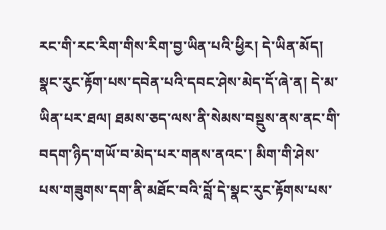རང་གི་རང་རིག་གིས་རིག་བྱ་ཡིན་པའི་ཕྱིར། དེ་ཡིན་མོད། སྣང་རུང་རྟོག་པས་དབེན་པའི་དབང་ཤེས་མེད་དོ་ཞེ་ན། དེ་མ་ཡིན་པར་ཐལ། ཐམས་ཅད་ལས་ནི་སེམས་བསྡུས་ནས་ནང་གི་བདག་ཉིད་གཡོ་བ་མེད་པར་གནས་ནའང་། མིག་གི་ཤེས་པས་གཟུགས་དག་ནི་མཐོང་བའི་བློ་དེ་སྣང་རུང་རྟོགས་པས་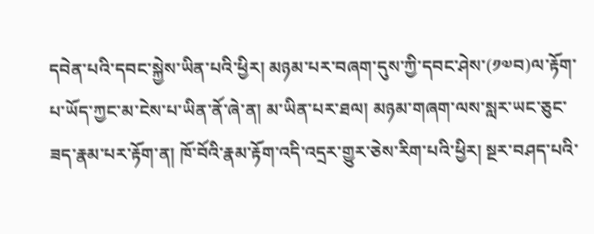དབེན་པའི་དབང་སྐྱེས་ཡིན་པའི་ཕྱིར། མཉམ་པར་བཞག་དུས་ཀྱི་དབང་ཤེས་(༡༧བ)ལ་རྟོག་པ་ཡོད་ཀྱང་མ་ངེས་པ་ཡིན་ནོ་ཞེ་ན། མ་ཡིན་པར་ཐལ། མཉམ་གཞག་ལས་སླར་ཡང་ཅུང་ཟད་རྣམ་པར་རྟོག་ན། ཁོ་བོའི་རྣམ་རྟོག་འདི་འདྲར་གྱུར་ཅེས་རིག་པའི་ཕྱིར། སྔར་བཤད་པའི་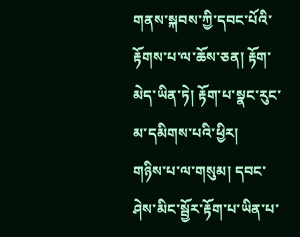གནས་སྐབས་ཀྱི་དབང་པོའི་རྟོགས་པ་ལ་ཆོས་ཅན། རྟོག་མེད་ཡིན་ཏེ། རྟོག་པ་སྣང་རུང་མ་དམིགས་པའི་ཕྱིར།
གཉིས་པ་ལ་གསུམ། དབང་ཤེས་མིང་སྦྱོར་རྟོག་པ་ཡིན་པ་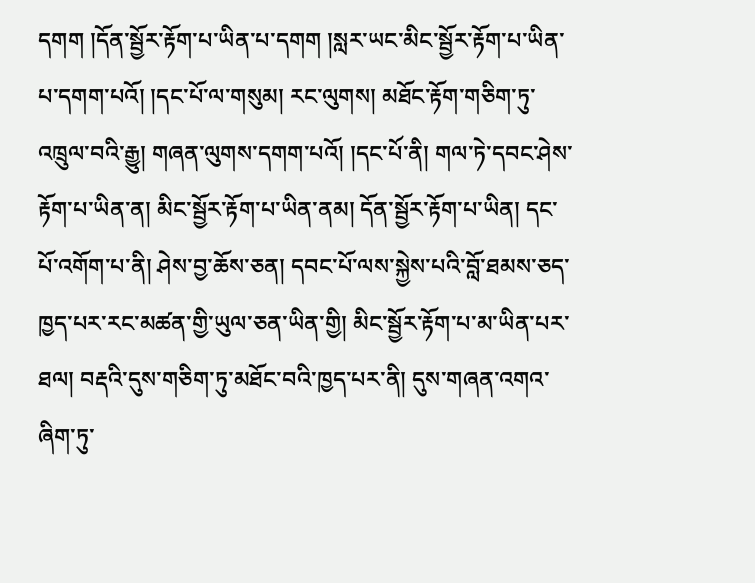དགག །དོན་སྦྱོར་རྟོག་པ་ཡིན་པ་དགག །སླར་ཡང་མིང་སྦྱོར་རྟོག་པ་ཡིན་པ་དགག་པའོ། །དང་པོ་ལ་གསུམ། རང་ལུགས། མཐོང་རྟོག་གཅིག་ཏུ་འཁྲུལ་བའི་རྒྱུ། གཞན་ལུགས་དགག་པའོ། །དང་པོ་ནི། གལ་ཏེ་དབང་ཤེས་རྟོག་པ་ཡིན་ན། མིང་སྦྱོར་རྟོག་པ་ཡིན་ནམ། དོན་སྦྱོར་རྟོག་པ་ཡིན། དང་པོ་འགོག་པ་ནི། ཤེས་བྱ་ཆོས་ཅན། དབང་པོ་ལས་སྐྱེས་པའི་བློ་ཐམས་ཅད་ཁྱད་པར་རང་མཚན་གྱི་ཡུལ་ཅན་ཡིན་གྱི། མིང་སྦྱོར་རྟོག་པ་མ་ཡིན་པར་ཐལ། བརྡའི་དུས་གཅིག་ཏུ་མཐོང་བའི་ཁྱད་པར་ནི། དུས་གཞན་འགའ་ཞིག་ཏུ་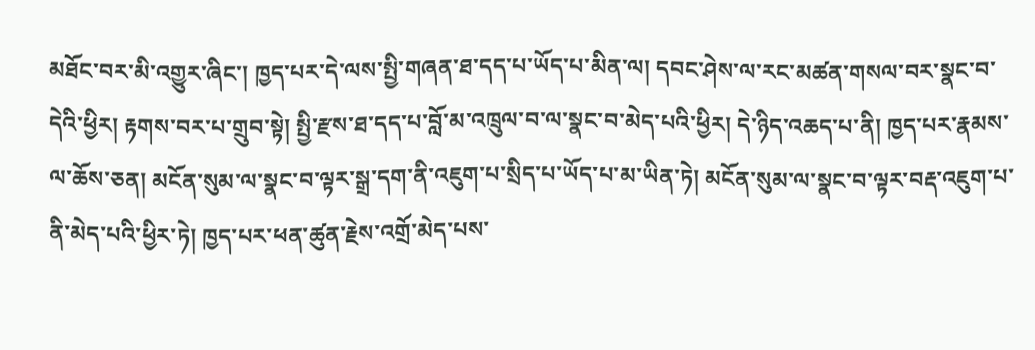མཐོང་བར་མི་འགྱུར་ཞིང་། ཁྱད་པར་དེ་ལས་སྤྱི་གཞན་ཐ་དད་པ་ཡོད་པ་མིན་ལ། དབང་ཤེས་ལ་རང་མཚན་གསལ་བར་སྣང་བ་དེའི་ཕྱིར། རྟགས་བར་པ་གྲུབ་སྟེ། སྤྱི་རྫས་ཐ་དད་པ་བློ་མ་འཁྲུལ་བ་ལ་སྣང་བ་མེད་པའི་ཕྱིར། དེ་ཉིད་འཆད་པ་ནི། ཁྱད་པར་རྣམས་ལ་ཆོས་ཅན། མངོན་སུམ་ལ་སྣང་བ་ལྟར་སྒྲ་དག་ནི་འཇུག་པ་སྲིད་པ་ཡོད་པ་མ་ཡིན་ཏེ། མངོན་སུམ་ལ་སྣང་བ་ལྟར་བརྡ་འཇུག་པ་ནི་མེད་པའི་ཕྱིར་ཏེ། ཁྱད་པར་ཕན་ཚུན་རྗེས་འགྲོ་མེད་པས་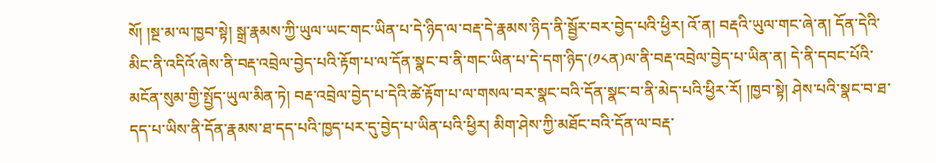སོ། །སྔ་མ་ལ་ཁྱབ་སྟེ། སྒྲ་རྣམས་ཀྱི་ཡུལ་ཡང་གང་ཡིན་པ་དེ་ཉིད་ལ་བརྡ་དེ་རྣམས་ཉིད་ནི་སྦྱོར་བར་བྱེད་པའི་ཕྱིར། འོ་ན། བརྡའི་ཡུལ་གང་ཞེ་ན། དོན་དེའི་མིང་ནི་འདིའོ་ཞེས་ནི་བརྡ་འབྲེལ་བྱེད་པའི་རྟོག་པ་ལ་དོན་སྣང་བ་ནི་གང་ཡིན་པ་དེ་དག་ཉིད་(༡༨ན)ལ་ནི་བརྡ་འབྲེལ་བྱེད་པ་ཡིན་ན། དེ་ནི་དབང་པོའི་མངོན་སུམ་གྱི་སྤྱོད་ཡུལ་མིན་ཏེ། བརྡ་འབྲེལ་བྱེད་པ་དེའི་ཚེ་རྟོག་པ་ལ་གསལ་བར་སྣང་བའི་དོན་སྣང་བ་ནི་མེད་པའི་ཕྱིར་རོ། །ཁྱབ་སྟེ། ཤེས་པའི་སྣང་བ་ཐ་དད་པ་ཡིས་ནི་དོན་རྣམས་ཐ་དད་པའི་ཁྱད་པར་དུ་བྱེད་པ་ཡིན་པའི་ཕྱིར། མིག་ཤེས་ཀྱི་མཐོང་བའི་དོན་ལ་བརྡ་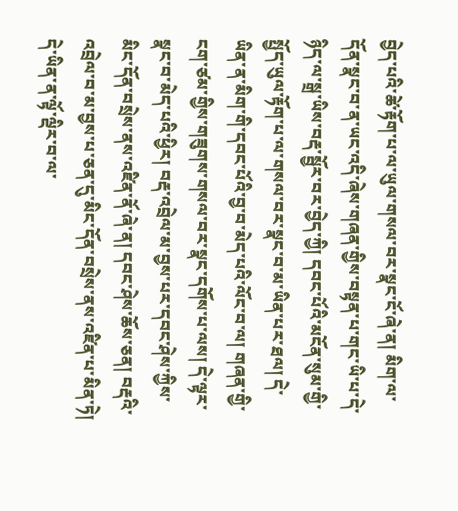བྱེད་པའི་ཚེ་རྟོག་པ་ལ་ཡུལ་གསལ་བར་སྣང་ངོ་ཞེ་ན། མིག་ལ་དོན་སྣང་བ་ན་ཡང་འདི་ཞེས་གཞན་གྱིས་བསྟན་པ་གང་ཡི་པ་དེ་ཉིད་ལ་སྒྲ་ཡིས་བརྡ་སྦྱོར་བར་བྱེད་ཀྱི། དབང་པོའི་མངོན་སུམ་གྱི་སྤྱོད་ཡུལ་རྟོག་པ་ལ་གསལ་བར་སྣང་བ་མ་ཡིན་པར་ཐལ། དེ་ཡིན་ན་མིག་གི་དབང་པོའི་བྱ་བ་མེད་པའི་ལོང་བ་ལ། གཞན་གྱི་ངག་ཙམ་གྱིས་གཟུགས་གསལ་བར་སྣང་དགོས་པ་ལས། དེ་ལྟར་སྣང་བ་མེད་པའི་ཕྱིར། བརྡ་འབྲེལ་མ་བྱས་པར་དབང་ཤེས་ཀྱིས་མིང་དོན་བསྲེས་ནས་འཛིན་ནོ་ཞེ་ན། དབང་ཤེས་ཆོས་ཅན། བརྡའི་འབྲེལ་བ་མ་བྱས་པ་ཅན་དུ་མིང་དོན་བསྲེས་ནས་འཛིན་པ་མིན་ཏེ། དེ་ཡིན་ན་ལྟོ་ལྡིར་བ་ལ་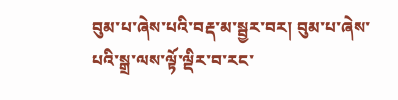བུམ་པ་ཞེས་པའི་བརྡ་མ་སྦྱར་བར། བུམ་པ་ཞེས་པའི་སྒྲ་ལས་ལྟོ་ལྡིར་བ་རང་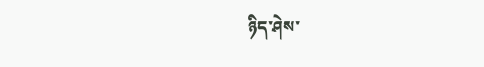ཉིད་ཤེས་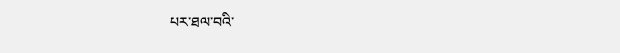པར་ཐལ་བའི་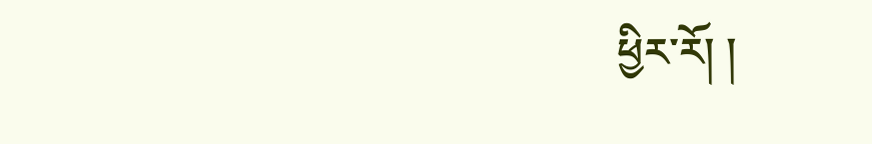ཕྱིར་རོ། །